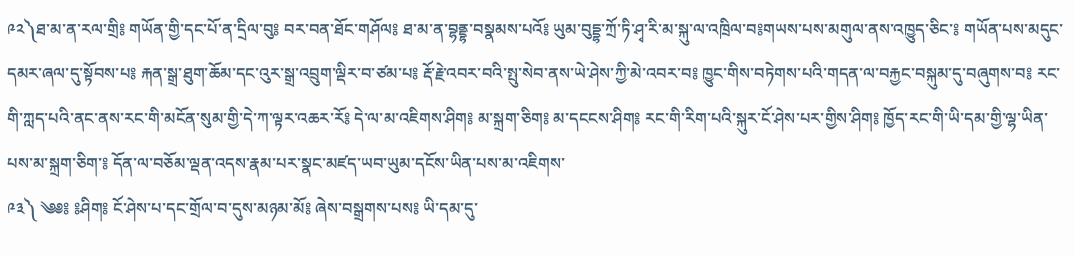༩༢༽ཐ་མ་ན་རལ་གྲི༔ གཡོན་གྱི་དང་པོ་ན་དྲིལ་བུ༔ བར་བན་ཐོང་གཤོལ༔ ཐ་མ་ན་བྷནྡྷ་བསྣམས་པའོ༔ ཡུམ་བུདྡྷ་ཀྲོ་ཏི་ཤྭ་རི་མ་སྐུ་ལ་འཁྲིལ་བ༔གཡས་པས་མགུལ་ནས་འཁྱུད་ཅིང་༔ གཡོན་པས་མདུང་དམར་ཞལ་དུ་སྟོབས་པ༔ རྐན་སྒྲ་ཐུག་ཆོམ་དང་འུར་སྒྲ་འབྲུག་ལྡིར་བ་ཙམ་པ༔ རྡོ་རྗེ་འབར་བའི་སྤུ་སེབ་ནས་ཡེ་ཤེས་ཀྱི་མེ་འབར་བ༔ ཁྱུང་གིས་བཏེགས་པའི་གདན་ལ་བརྐྱང་བསྐུམ་དུ་བཞུགས་བ༔ རང་གི་ཀླད་པའི་ནང་ནས་རང་གི་མངོན་སུམ་གྱི་དེ་ཀ་ལྟར་འཆར་རོ༔ དེ་ལ་མ་འཇིགས་ཤིག༔ མ་སྐྲག་ཅིག༔ མ་དངངས་ཤིག༔ རང་གི་རིག་པའི་སྐུར་ངོ་ཤེས་པར་གྱིས་ཤིག༔ ཁྱོད་རང་གི་ཡི་དམ་གྱི་ལྷ་ཡིན་པས་མ་སྐྲག་ཅིག་༔ དོན་ལ་བཅོམ་ལྡན་འདས་རྣམ་པར་སྣང་མཛད་ཡབ་ཡུམ་དངོས་ཡིན་པས་མ་འཇིགས་
༩༣༽ ༄༅༔ ༔ཤིག༔ ངོ་ཤེས་པ་དང་གྲོལ་བ་དུས་མཉམ་མོ༔ ཞེས་བསྒྲགས་པས༔ ཡི་དམ་དུ་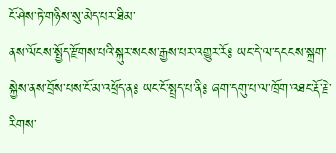ངོ་ཤེས་ཏེ་གཉིས་སུ་མེད་པར་ཐིམ་
ནས་ལོངས་སྤྱོད་རྫོགས་པའི་སྐུར་སངས་རྒྱས་པར་འགྱུར་རོ༔ ཡང་དེ་ལ་དངངས་སྐྲག་སྐྱེས་ནས་བྲོས་པས་ངོ་མ་འཕྲོད་ན༔ ཡང་ངོ་སྤྲད་པ་ནི༔ ཞག་དགུ་པ་ལ་ཁྲོག་འཐང་རྡོ་རྗེ་རིགས་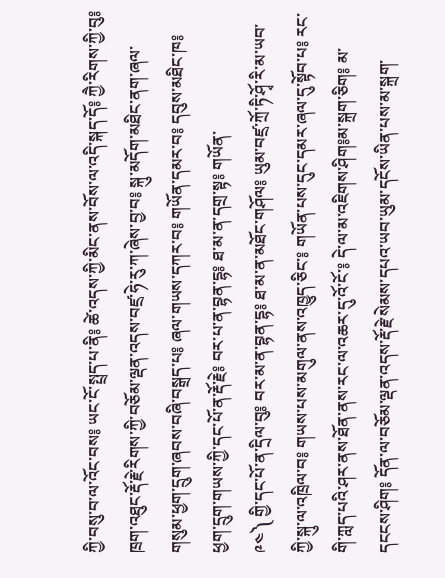ཀྱི་བསུ་བ་ལ་འོང་བས༔ ཡང་ངོ་སྤྲད་པ་ནི༔ ཚེ་འདས་ཀྱི་མིང་ནས་བོས་ལ་འདི་སྐད་དོ༔ ཀྱཻ་རིགས་ཀྱི་བུ༔ ཁྲག་འཐུང་རྡོ་རྗེ་རིགས་ཀྱི་བཅོམ་ལྡན་འདས་བཛྲ་ཧེ་རུ་ཀ་ཞེས་བྱ་བ༔ སྐུ་མདོག་མཐིང་ནག་ཞལ་གསུམ་ཕྱག་དྲུག་ཞབས་བཞི་བསྒྲད་པ༔ ཞལ་གཡས་དཀར་བ༔ གཡོན་དམར་བ༔ དབུས་མཐིང་ཁ༔ ཕྱག་དྲུག་གཡས་ཀྱི་དང་པོ་ན་རྡོ་རྗེ༔ བར་པ་ན་བྷན་དྷ༔ ཐ་མ་ན་དགྲ་སྟ༔ གཡོན་
༩༤༽ གྱི་དང་པོ་ན་དྲིལ་བུ༔ བར་མ་ན་བྷན་དྷ༔ ཐ་མ་ན་མཐོང་གཤོལ༔ ཡུམ་བཛྲ་ཀྲོ་ཏི་ཤྭོ་རི་མ་ཡབ་ཀྱི་སྐུ་ལ་འཁྲིལ་བ༔ གཡས་པས་མགུལ་ནས་འཁྱུད་ཅིང་༔ གཡོན་པས་དུང་དམར་ཞལ་དུ་སྟོབ་པ༔ རང་གི་ཀླད་པའི་ཤར་ནས་ཐོན་ནས་རང་ལ་འཆར་དུ་འོ་ངོ་༔ དེ་ལ་མ་འཇིགས་ཤིག༔མ་སྐྲག་ཅིག༔ མ་དངངས་ཤིག༔ དོན་ལ་བཅོམ་ལྡན་འདས་རྡོ་རྗེ་སེམས་དཔའ་ཡབ་ཡུམ་དངོས་ཡིན་པས་མ་སྐྲག་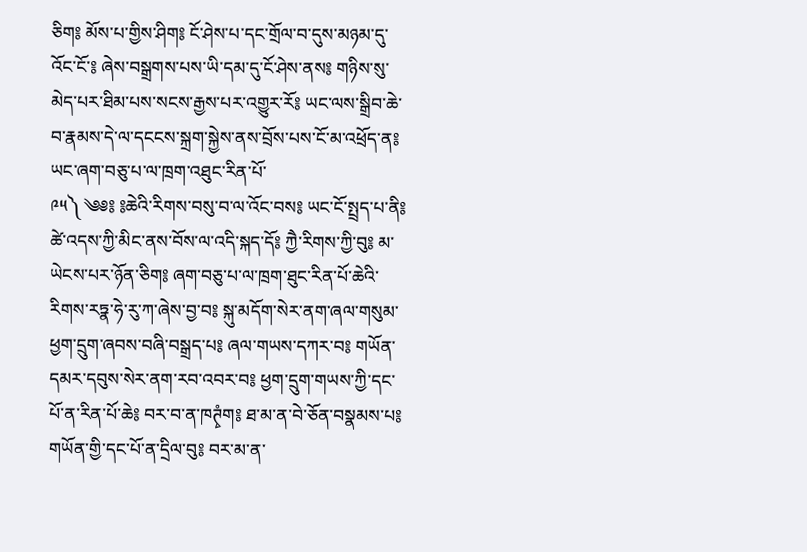ཅིག༔ མོས་པ་གྱིས་ཤིག༔ ངོ་ཤེས་པ་དང་གྲོལ་བ་དུས་མཉམ་དུ་འོང་ངོ་༔ ཞེས་བསྒྲགས་པས་ཡི་དམ་དུ་ངོ་ཤེས་ནས༔ གཉིས་སུ་མེད་པར་ཐིམ་པས་སངས་རྒྱས་པར་འགྱུར་རོ༔ ཡང་ལས་སྒྲིབ་ཆེ་བ་རྣམས་དེ་ལ་དངངས་སྐྲག་སྐྱེས་ནས་བྲོས་པས་ངོ་མ་འཕྲོད་ན༔ ཡང་ཞག་བཅུ་པ་ལ་ཁྲག་འཐུང་རིན་པོ་
༩༥༽ ༄༅༔ ༔ཆེའི་རིགས་བསུ་བ་ལ་འོང་བས༔ ཡང་ངོ་སྤྲད་པ་ནི༔ ཚེ་འདས་ཀྱི་མིང་ནས་བོས་ལ་འདི་སྐད་དོ༔ ཀྱཻ་རིགས་ཀྱི་བུ༔ མ་ཡེངས་པར་ཉོན་ཅིག༔ ཞག་བཅུ་པ་ལ་ཁྲག་ཐུང་རིན་པོ་ཆེའི་རིགས་རཏྣ་ཧེ་རུ་ཀ་ཞེས་བྱ་བ༔ སྐུ་མདོག་སེར་ནག་ཞལ་གསུམ་ཕྱག་དྲུག་ཞབས་བཞི་བསྒྲད་པ༔ ཞལ་གཡས་དཀར་བ༔ གཡོན་དམར་དབུས་སེར་ནག་རབ་འབར་བ༔ ཕྱག་དྲུག་གཡས་ཀྱི་དང་པོ་ན་རིན་པོ་ཆེ༔ བར་བ་ན་ཁཊྭཾག༔ ཐ་མ་ན་བེ་ཅོན་བསྣམས་པ༔ གཡོན་གྱི་དང་པོ་ན་དྲིལ་བུ༔ བར་མ་ན་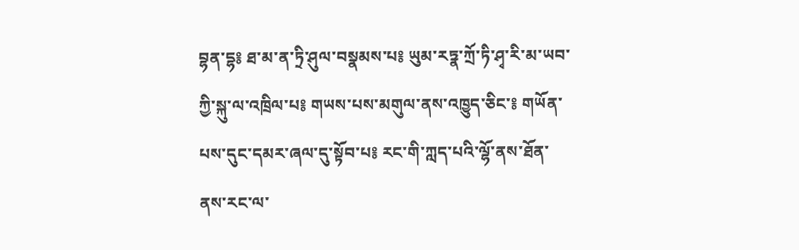བྷན་དྷ༔ ཐ་མ་ན་ཏྲི་ཤུལ་བསྣམས་པ༔ ཡུམ་རཏྣ་ཀྲོ་ཏི་ཤྭ་རི་མ་ཡབ་ཀྱི་སྐུ་ལ་འཁྲིལ་པ༔ གཡས་པས་མགུལ་ནས་འཁྱུད་ཅིང་༔ གཡོན་པས་དུང་དམར་ཞལ་དུ་སྟོབ་པ༔ རང་གི་ཀླད་པའི་ལྷོ་ནས་ཐོན་ནས་རང་ལ་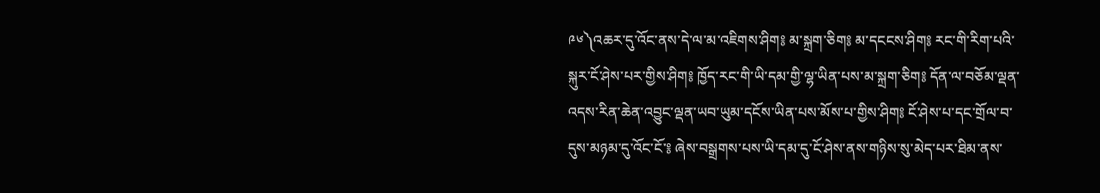༩༦༽འཆར་དུ་འོང་ནས་དེ་ལ་མ་འཇིགས་ཤིག༔ མ་སྐྲག་ཅིག༔ མ་དངངས་ཤིག༔ རང་གི་རིག་པའི་སྐུར་ངོ་ཤེས་པར་གྱིས་ཤིག༔ ཁྱོད་རང་གི་ཡི་དམ་གྱི་ལྷ་ཡིན་པས་མ་སྐྲག་ཅིག༔ དོན་ལ་བཅོམ་ལྡན་འདས་རིན་ཆེན་འབྱུང་ལྡན་ཡབ་ཡུམ་དངོས་ཡིན་པས་མོས་པ་གྱིས་ཤིག༔ ངོ་ཤེས་པ་དང་གྲོལ་བ་དུས་མཉམ་དུ་འོང་ངོ་༔ ཞེས་བསྒྲགས་པས་ཡི་དམ་དུ་ངོ་ཤེས་ནས་གཉིས་སུ་མེད་པར་ཐིམ་ནས་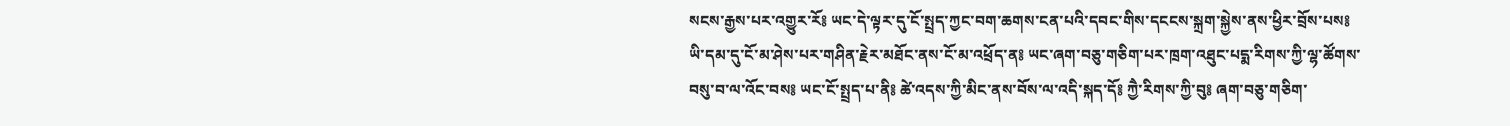སངས་རྒྱས་པར་འགྱུར་རོ༔ ཡང་དེ་ལྟར་དུ་ངོ་སྤྲད་ཀྱང་བག་ཆགས་ངན་པའི་དབང་གིས་དངངས་སྐྲག་སྐྱེས་ནས་ཕྱིར་བྲོས་པས༔ ཡི་དམ་དུ་ངོ་མ་ཤེས་པར་གཤིན་རྗེར་མཐོང་ནས་ངོ་མ་འཕྲོད་ན༔ ཡང་ཞག་བཅུ་གཅིག་པར་ཁྲག་འཐུང་པདྨ་རིགས་ཀྱི་ལྷ་ཚོགས་བསུ་བ་ལ་འོང་བས༔ ཡང་ངོ་སྤྲད་པ་ནི༔ ཚེ་འདས་ཀྱི་མིང་ནས་བོས་ལ་འདི་སྐད་དོ༔ ཀྱཻ་རིགས་ཀྱི་བུ༔ ཞག་བཅུ་གཅིག་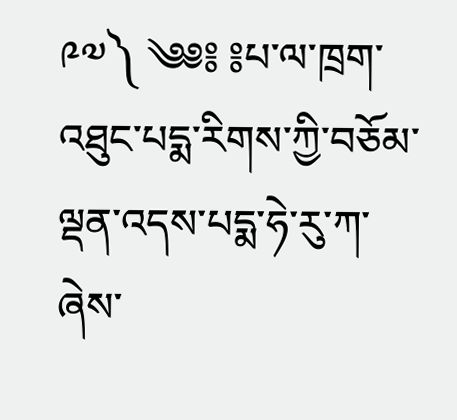༩༧༽ ༄༅༔ ༔པ་ལ་ཁྲག་འཐུང་པདྨ་རིགས་ཀྱི་བཅོམ་ལྡན་འདས་པདྨ་ཧེ་རུ་ཀ་ཞེས་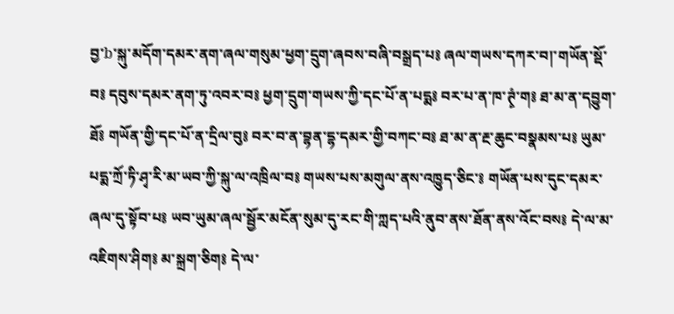བྱ་b་སྐུ་མདོག་དམར་ནག་ཞལ་གསུམ་ཕྱག་དྲུག་ཞབས་བཞི་བསྒྲད་པ༔ ཞལ་གཡས་དཀར་བ།་གཡོན་སྡོ་བ༔ དབུས་དམར་ནག་ཏུ་འབར་བ༔ ཕྱག་དྲུག་གཡས་ཀྱི་དང་པོ་ན་པདྨ༔ བར་པ་ན་ཁ་ཊྭཾ་ག༔ ཐ་མ་ན་དབྱུག་ཐོ༔ གཡོན་གྱི་དང་པོ་ན་དྲིལ་བུ༔ བར་བ་ན་བྷན་དྷ་དམར་གྱི་བཀང་བ༔ ཐ་མ་ན་རྔ་ཆུང་བསྣམས་པ༔ ཡུམ་པདྨ་ཀྲོ་ཏི་ཤྭ་རི་མ་ཡབ་ཀྱི་སྐུ་ལ་འཁྲིལ་བ༔ གཡས་པས་མགུལ་ནས་འཁྱུད་ཅིང་༔ གཡོན་པས་དུང་དམར་ཞལ་དུ་སྟོབ་པ༔ ཡབ་ཡུམ་ཞལ་སྦྱོར་མངོན་སུམ་དུ་རང་གི་ཀླད་པའི་ནུབ་ནས་ཐོན་ནས་འོང་བས༔ དེ་ལ་མ་འཇིགས་ཤིག༔ མ་སྐྲག་ཅིག༔ དེ་ལ་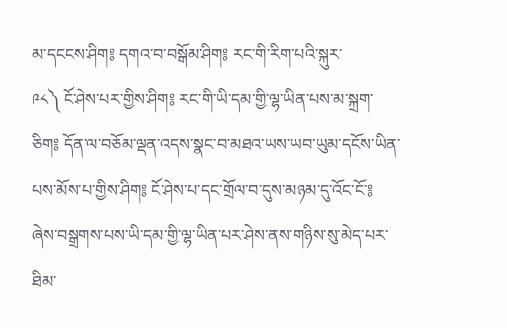མ་དངངས་ཤིག༔ དགའ་བ་བསྒོམ་ཤིག༔ རང་གི་རིག་པའི་སྐུར་
༩༨༽ ངོ་ཤེས་པར་གྱིས་ཤིག༔ རང་གི་ཡི་དམ་གྱི་ལྷ་ཡིན་པས་མ་སྐྲག་ཅིག༔ དོན་ལ་བཅོམ་ལྡན་འདས་སྣང་བ་མཐའ་ཡས་ཡབ་ཡུམ་དངོས་ཡིན་པས་མོས་པ་གྱིས་ཤིག༔ ངོ་ཤེས་པ་དང་གྲོལ་བ་དུས་མཉམ་དུ་འོང་ངོ་༔ ཞེས་བསྒྲགས་པས་ཡི་དམ་གྱི་ལྷ་ཡིན་པར་ཤེས་ནས་གཉིས་སུ་མེད་པར་ཐིམ་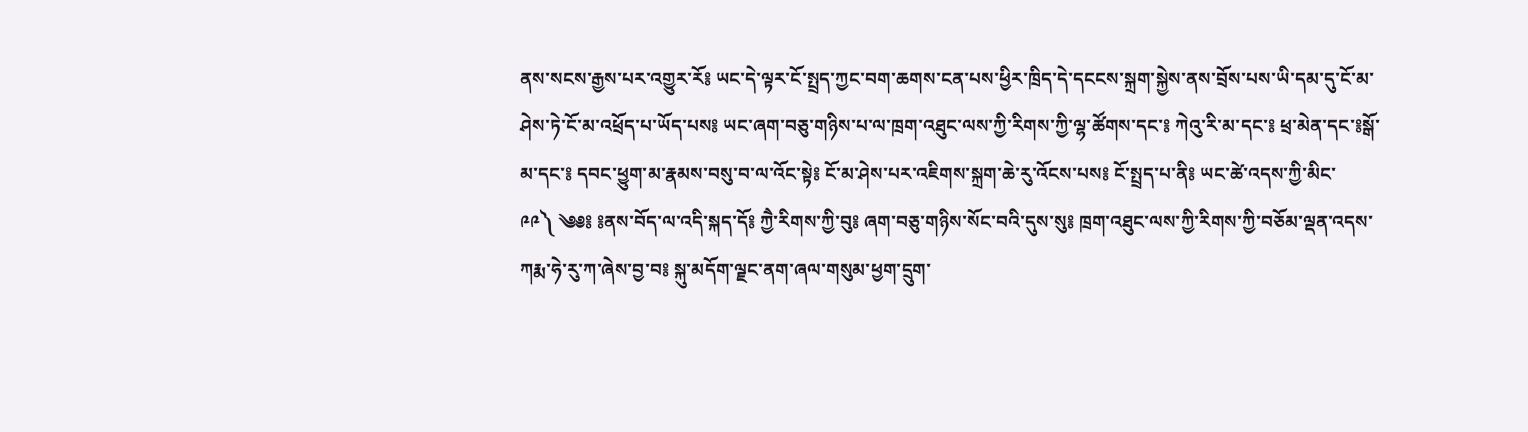ནས་སངས་རྒྱས་པར་འགྱུར་རོ༔ ཡང་དེ་ལྟར་ངོ་སྤྲད་ཀྱང་བག་ཆགས་ངན་པས་ཕྱིར་ཁྲིད་དེ་དངངས་སྐྲག་སྐྱེས་ནས་བྲོས་པས་ཡི་དམ་དུ་ངོ་མ་ཤེས་ཏེ་ངོ་མ་འཕྲོད་པ་ཡོད་པས༔ ཡང་ཞག་བཅུ་གཉིས་པ་ལ་ཁྲག་འཐུང་ལས་ཀྱི་རིགས་ཀྱི་ལྷ་ཚོགས་དང་༔ ཀེའུ་རི་མ་དང་༔ ཕྲ་མེན་དང་༔སྒོ་མ་དང་༔ དབང་ཕྱུག་མ་རྣམས་བསུ་བ་ལ་འོང་སྟེ༔ ངོ་མ་ཤེས་པར་འཇིགས་སྐྲག་ཆེ་རུ་འོངས་པས༔ ངོ་སྤྲད་པ་ནི༔ ཡང་ཚེ་འདས་ཀྱི་མིང་
༩༩༽ ༄༅༔ ༔ནས་བོད་ལ་འདི་སྐད་དོ༔ ཀྱཻ་རིགས་ཀྱི་བུ༔ ཞག་བཅུ་གཉིས་སོང་བའི་དུས་སུ༔ ཁྲག་འཐུང་ལས་ཀྱི་རིགས་ཀྱི་བཅོམ་ལྡན་འདས་ཀརྨ་ཧེ་རུ་ཀ་ཞེས་བྱ་བ༔ སྐུ་མདོག་ལྗང་ནག་ཞལ་གསུམ་ཕྱག་དྲུག་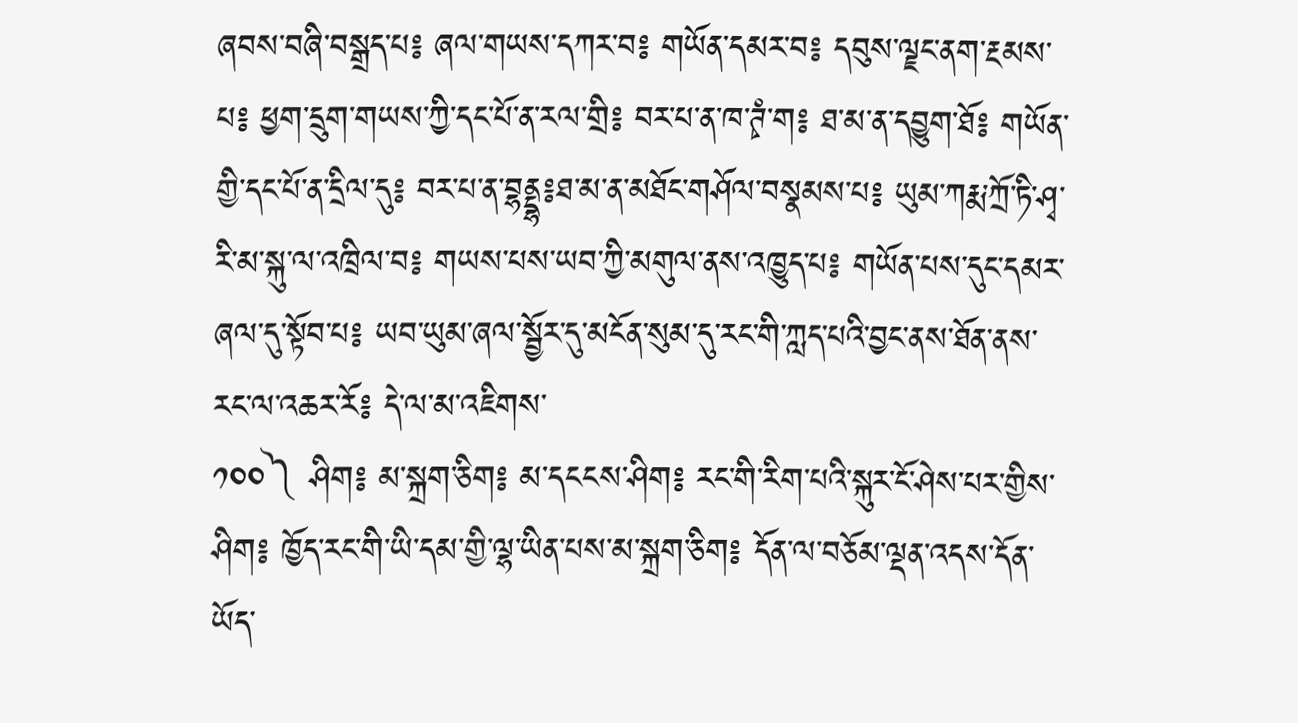ཞབས་བཞི་བསྒྲད་པ༔ ཞལ་གཡས་དཀར་བ༔ གཡོན་དམར་བ༔ དབུས་ལྗང་ནག་རྔམས་པ༔ ཕྱག་དྲུག་གཡས་ཀྱི་དང་པོ་ན་རལ་གྲི༔ བར་པ་ན་ཁ་ཊྭཾ་ག༔ ཐ་མ་ན་དབྱུག་ཐོ༔ གཡོན་གྱི་དང་པོ་ན་དྲིལ་དུ༔ བར་པ་ན་བྷནྡྷ༔ཐ་མ་ན་མཐོང་གཤོལ་བསྣམས་པ༔ ཡུམ་ཀརྨ་ཀྲོ་ཏི་ཤྭ་རི་མ་སྐུ་ལ་འཁྲིལ་བ༔ གཡས་པས་ཡབ་ཀྱི་མགུལ་ནས་འཁྱུད་པ༔ གཡོན་པས་དུང་དམར་ཞལ་དུ་སྟོབ་པ༔ ཡབ་ཡུམ་ཞལ་སྦྱོར་དུ་མངོན་སུམ་དུ་རང་གི་ཀླད་པའི་བྱང་ནས་ཐོན་ནས་རང་ལ་འཆར་རོ༔ དེ་ལ་མ་འཇིགས་
༡༠༠༽ ཤིག༔ མ་སྐྲག་ཅིག༔ མ་དངངས་ཤིག༔ རང་གི་རིག་པའི་སྐུར་ངོ་ཤེས་པར་གྱིས་ཤིག༔ ཁྱོད་རང་གི་ཡི་དམ་གྱི་ལྷ་ཡིན་པས་མ་སྐྲག་ཅིག༔ དོན་ལ་བཅོམ་ལྡན་འདས་དོན་ཡོད་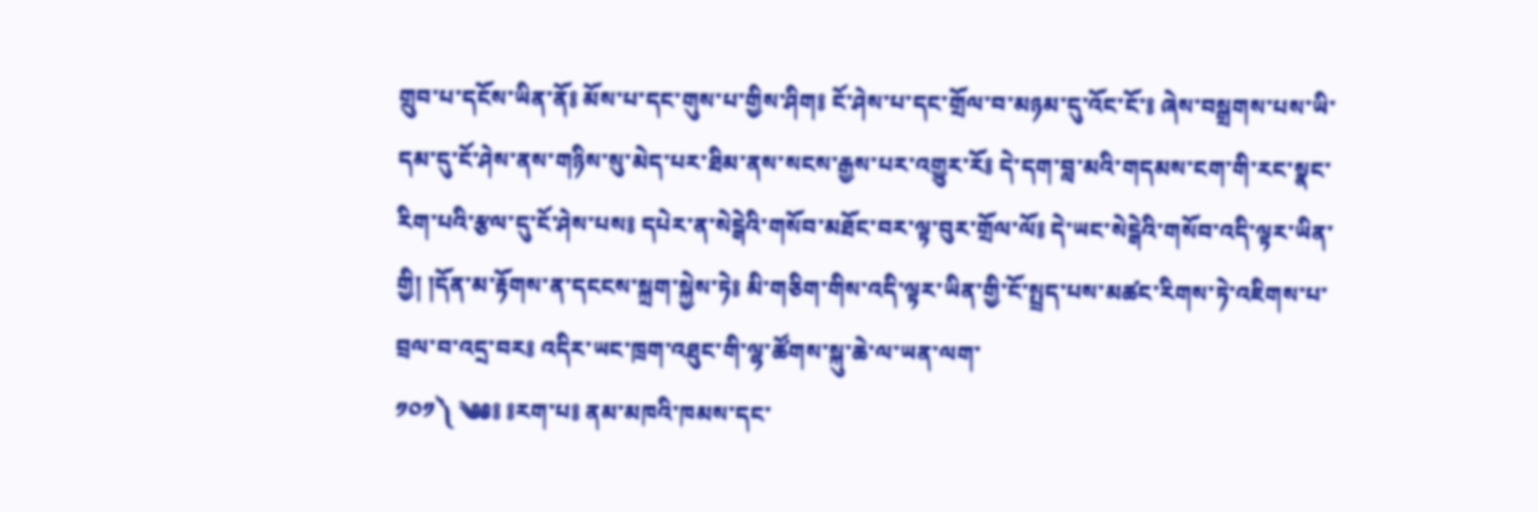གྲུབ་པ་དངོས་ཡིན་ནོ༔ མོས་པ་དང་གུས་པ་གྱིས་ཤིག༔ ངོ་ཤེས་པ་དང་གྲོལ་བ་མཉམ་དུ་འོང་ངོ་༔ ཞེས་བསྒྲགས་པས་ཡི་དམ་དུ་ངོ་ཤེས་ནས་གཉིས་སུ་མེད་པར་ཐིམ་ནས་སངས་རྒྱས་པར་འགྱུར་རོ༔ དེ་དག་བླ་མའི་གདམས་ངག་གི་རང་སྣང་རིག་པའི་རྩལ་དུ་ངོ་ཤེས་པས༔ དཔེར་ན་སེངྒེའི་གསོབ་མཐོང་བར་ལྟ་བུར་གྲོལ་ལོ༔ དེ་ཡང་སེངྒེའི་གསོབ་འདི་ལྟར་ཡིན་གྱི། །དོན་མ་རྟོགས་ན་དངངས་སྐྲག་སྐྱེས་ཏེ༔ མི་གཅིག་གིས་འདི་ལྟར་ཡིན་གྱི་ངོ་སྤྲད་པས་མཚང་རིགས་ཏེ་འཇིགས་པ་བྲལ་བ་འདྲ་བར༔ འདིར་ཡང་ཁྲག་འཐུང་གི་ལྷ་ཚོགས་སྐུ་ཆེ་ལ་ཡན་ལག་
༡༠༡༽ ༄༅༔ ༔རག་པ༔ ནམ་མཁའི་ཁམས་དང་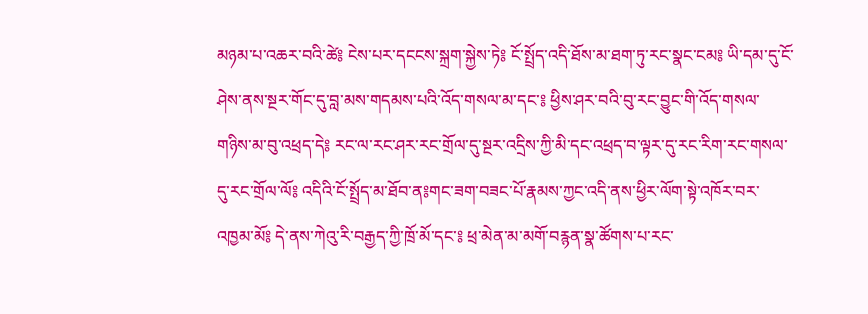མཉམ་པ་འཆར་བའི་ཚེ༔ ངེས་པར་དངངས་སྐྲག་སྐྱེས་ཏེ༔ ངོ་སྤྲོད་འདི་ཐོས་མ་ཐག་ཏུ་རང་སྣང་ངམ༔ ཡི་དམ་དུ་ངོ་ཤེས་ནས་སྔར་གོང་དུ་བླ་མས་གདམས་པའི་འོད་གསལ་མ་དང་༔ ཕྱིས་ཤར་བའི་བུ་རང་བྱུང་གི་འོད་གསལ་གཉིས་མ་བུ་འཕྲད་དེ༔ རང་ལ་རང་ཤར་རང་གྲོལ་དུ་སྔར་འདྲིས་ཀྱི་མི་དང་འཕྲད་བ་ལྟར་དུ་རང་རིག་རང་གསལ་དུ་རང་གྲོལ་ལོ༔ འདིའི་ངོ་སྤྲོད་མ་ཐོབ་ན༔གང་ཟག་བཟང་པོ་རྣམས་ཀྱང་འདི་ནས་ཕྱིར་ལོག་སྟེ་འཁོར་བར་འཁྱམ་མོ༔ དེ་ནས་ཀེའུ་རི་བརྒྱད་ཀྱི་ཁྲོ་མོ་དང་༔ ཕྲ་མེན་མ་མགོ་བརྙན་སྣ་ཚོགས་པ་རང་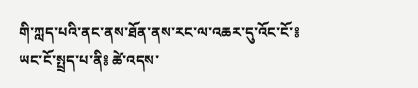གི་ཀླད་པའི་ནང་ནས་ཐོན་ནས་རང་ལ་འཆར་དུ་འོང་ངོ་༔ ཡང་ངོ་སྤྲད་པ་ནི༔ ཚེ་འདས་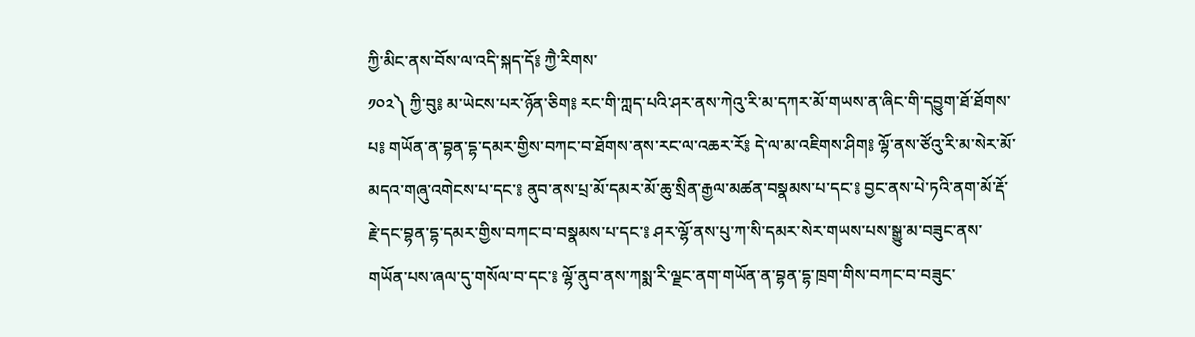ཀྱི་མིང་ནས་བོས་ལ་འདི་སྐད་དོ༔ ཀྱཻ་རིགས་
༡༠༢༽ ཀྱི་བུ༔ མ་ཡེངས་པར་ཉོན་ཅིག༔ རང་གི་ཀླད་པའི་ཤར་ནས་ཀེའུ་རི་མ་དཀར་མོ་གཡས་ན་ཞིང་གི་དབྱུག་ཐོ་ཐོགས་པ༔ གཡོན་ན་བྷན་དྷ་དམར་གྱིས་བཀང་བ་ཐོགས་ནས་རང་ལ་འཆར་རོ༔ དེ་ལ་མ་འཇིགས་ཤིག༔ ལྷོ་ནས་ཙོའུ་རི་མ་སེར་མོ་མདའ་གཞུ་འགེངས་པ་དང་༔ ནུབ་ནས་པྲ་མོ་དམར་མོ་ཆུ་སྲིན་རྒྱལ་མཚན་བསྣམས་པ་དང་༔ བྱང་ནས་པེ་ཏའི་ནག་མོ་རྡོ་རྗེ་དང་བྷན་དྷ་དམར་གྱིས་བཀང་བ་བསྣམས་པ་དང་༔ ཤར་ལྷོ་ནས་པུ་ཀ་སི་དམར་སེར་གཡས་པས་སྒྱུ་མ་བཟུང་ནས་གཡོན་པས་ཞལ་དུ་གསོལ་བ་དང་༔ ལྷོ་ནུབ་ནས་ཀསྨ་རི་ལྗང་ནག་གཡོན་ན་བྷན་དྷ་ཁྲག་གིས་བཀང་བ་བཟུང་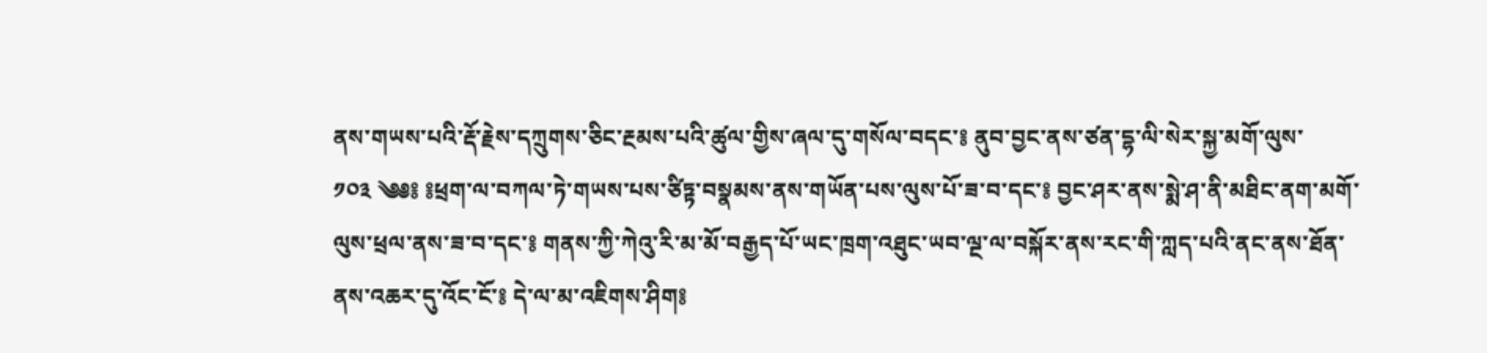ནས་གཡས་པའི་རྡོ་རྗེས་དཀྲུགས་ཅིང་རྔམས་པའི་ཚུལ་གྱིས་ཞལ་དུ་གསོལ་བདང་༔ ནུབ་བྱང་ནས་ཙན་དྷ་ལི་སེར་སྐྱ་མགོ་ལུས་
༡༠༣ ༄༅༔ ༔ཕྲག་ལ་བཀལ་ཏེ་གཡས་པས་ཙིཏྟ་བསྣམས་ནས་གཡོན་པས་ལུས་པོ་ཟ་བ་དང་༔ བྱང་ཤར་ནས་སྨེ་ཤ་ནི་མཐིང་ནག་མགོ་ལུས་ཕྲལ་ནས་ཟ་བ་དང་༔ གནས་ཀྱི་ཀེའུ་རི་མ་མོ་བརྒྱད་པོ་ཡང་ཁྲག་འཐུང་ཡབ་ལྔ་ལ་བསྐོར་ནས་རང་གི་ཀླད་པའི་ནང་ནས་ཐོན་ནས་འཆར་དུ་འོང་ངོ་༔ དེ་ལ་མ་འཇིགས་ཤིག༔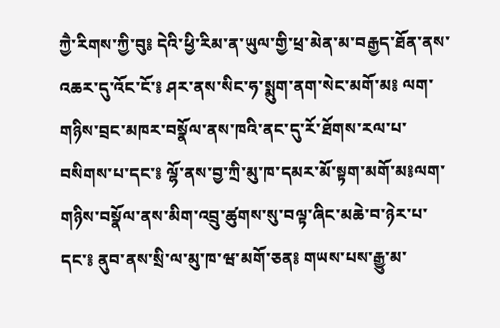ཀྱཻ་རིགས་ཀྱི་བུ༔ དེའི་ཕྱི་རིམ་ན་ཡུལ་གྱི་ཕྲ་མེན་མ་བརྒྱད་ཐོན་ནས་འཆར་དུ་འོང་ངོ་༔ ཤར་ནས་སིང་ཧ་སྨུག་ནག་སེང་མགོ་མ༔ ལག་གཉིས་བྲང་མཁར་བསྣོལ་ནས་ཁའི་ནང་དུ་རོ་ཐོགས་རལ་པ་བསིགས་པ་དང་༔ ལྷོ་ནས་བྱ་ཀྲི་མུ་ཁ་དམར་མོ་སྟག་མགོ་མ༔ལག་གཉིས་བསྣོལ་ནས་མིག་འབྲུ་ཚུགས་སུ་བལྟ་ཞིང་མཆེ་བ་ཉེར་པ་དང་༔ ནུབ་ནས་སྲི་ལ་མུ་ཁ་ཝ་མགོ་ཅན༔ གཡས་པས་རྒྱུ་མ་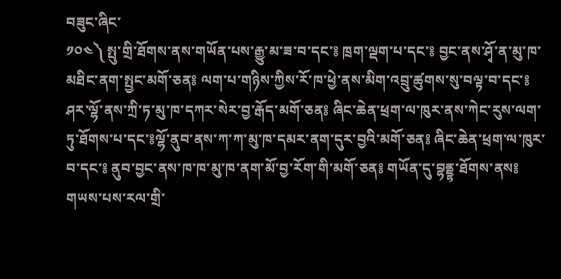བཟུང་ཞིང་
༡༠༤༽ སྤུ་གྲི་ཐོགས་ནས་གཡོན་པས་རྒྱུ་མ་ཟ་བ་དང་༔ ཁྲག་ལྡག་པ་དང་༔ བྱང་ནས་ཤྭོ་ན་མུ་ཁ་མཐིང་ནག་སྤྱང་མགོ་ཅན༔ ལག་པ་གཉིས་ཀྱིས་རོ་ཁ་ཕྱེ་ནས་མིག་འབྲུ་ཚུགས་སུ་བལྟ་བ་དང་༔ ཤར་ལྷོ་ནས་ཀྲི་ཏ་མུ་ཁ་དཀར་སེར་བྱ་རྒོད་མགོ་ཅན༔ ཞིང་ཆེན་ཕྲག་ལ་ཁུར་ནས་ཀེང་རུས་ལག་ཏུ་ཐོགས་པ་དང་༔ལྷོ་ནུབ་ནས་ཀ་ཀ་མུ་ཁ་དམར་ནག་དུར་བྱའི་མགོ་ཅན༔ ཞིང་ཆེན་ཕྲག་ལ་ཁུར་བ་དང་༔ ནུབ་བྱང་ནས་ཁ་ཁ་མུ་ཁ་ནག་མོ་བྱ་རོག་གི་མགོ་ཅན༔ གཡོན་དུ་བྷནྡྷ་ཐོགས་ནས༔ གཡས་པས་རལ་གྲི་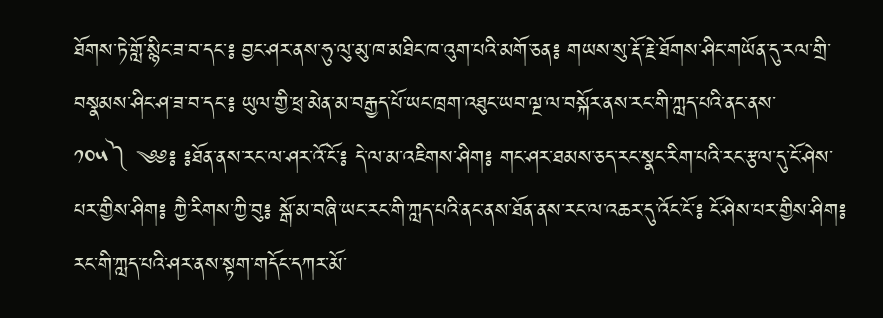ཐོགས་ཏེ་གློ་སྙིང་ཟ་བ་དང་༔ བྱང་ཤར་ནས་ཧུ་ལུ་མུ་ཁ་མཐིང་ཁ་འུག་པའི་མགོ་ཅན༔ གཡས་སུ་རྡོ་རྗེ་ཐོགས་ཤིང་གཡོན་དུ་རལ་གྲི་བསྣམས་ཤིང་ཤ་ཟ་བ་དང་༔ ཡུལ་གྱི་ཕྲ་མེན་མ་བརྒྱད་པོ་ཡང་ཁྲག་འཐུང་ཡབ་ལྔ་ལ་བསྐོར་ནས་རང་གི་ཀླད་པའི་ནང་ནས་
༡༠༥༽ ༄༅༔ ༔ཐོན་ནས་རང་ལ་ཤར་འོ་ངོ་༔ དེ་ལ་མ་འཇིགས་ཤིག༔ གང་ཤར་ཐམས་ཅད་རང་སྣང་རིག་པའི་རང་རྩལ་དུ་ངོ་ཤེས་པར་གྱིས་ཤིག༔ ཀྱཻ་རིགས་ཀྱི་བུ༔ སྒོ་མ་བཞི་ཡང་རང་གི་ཀླད་པའི་ནང་ནས་ཐོན་ནས་རང་ལ་འཆར་དུ་འོང་ངོ་༔ ངོ་ཤེས་པར་གྱིས་ཤིག༔ རང་གི་ཀླད་པའི་ཤར་ནས་སྟག་གདོང་དཀར་མོ་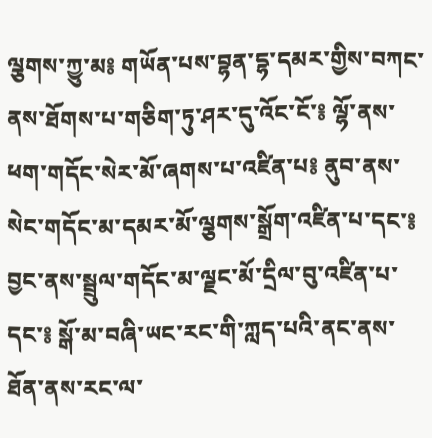ལྕགས་ཀྱུ་མ༔ གཡོན་པས་བྷན་དྷ་དམར་གྱིས་བཀང་ནས་ཐོགས་པ་གཅིག་ཏུ་ཤར་དུ་འོང་ངོ་༔ ལྷོ་ནས་ཕག་གདོང་སེར་མོ་ཞགས་པ་འཛིན་པ༔ ནུབ་ནས་སེང་གདོང་མ་དམར་མོ་ལྕགས་སྒྲོག་འཛིན་པ་དང་༔ བྱང་ནས་སྦྲུལ་གདོང་མ་ལྗང་མོ་དྲིལ་བུ་འཛིན་པ་དང་༔ སྒོ་མ་བཞི་ཡང་རང་གི་ཀླད་པའི་ནང་ནས་ཐོན་ནས་རང་ལ་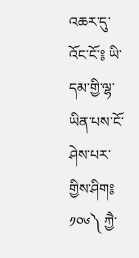འཆར་དུ་འོང་ངོ་༔ ཡི་དམ་གྱི་ལྷ་ཡིན་པས་ངོ་ཤེས་པར་གྱིས་ཤིག༔
༡༠༦༽ ཀྱཻ་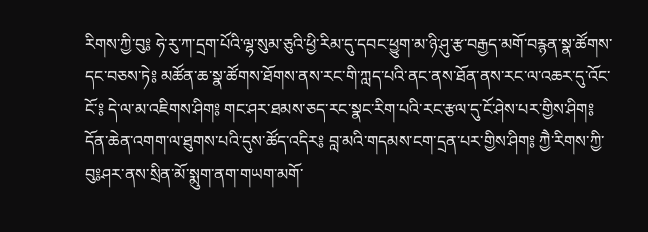རིགས་ཀྱི་བུ༔ ཧེ་རུ་ཀ་དྲག་པོའི་ལྷ་སུམ་ཅུའི་ཕྱི་རིམ་དུ་དབང་ཕྱུག་མ་ཉི་ཤུ་རྩ་བརྒྱད་མགོ་བརྙན་སྣ་ཚོགས་དང་བཅས་ཏེ༔ མཚོན་ཆ་སྣ་ཚོགས་ཐོགས་ནས་རང་གི་ཀླད་པའི་ནང་ནས་ཐོན་ནས་རང་ལ་འཆར་དུ་འོང་ངོ་༔ དེ་ལ་མ་འཇིགས་ཤིག༔ གང་ཤར་ཐམས་ཅད་རང་སྣང་རིག་པའི་རང་རྩལ་དུ་ངོ་ཤེས་པར་གྱིས་ཤིག༔ དོན་ཆེན་འགག་ལ་ཐུགས་པའི་དུས་ཚོད་འདིར༔ བླ་མའི་གདམས་ངག་དྲན་པར་གྱིས་ཤིག༔ ཀྱཻ་རིགས་ཀྱི་བུ༔ཤར་ནས་སྲིན་མོ་སྨུག་ནག་གཡག་མགོ་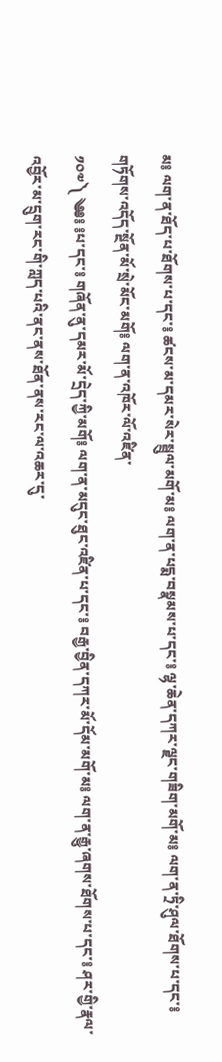མ༔ ལག་ན་ཐོད་པ་ཐོགས་པ་དང་༔ ཚངས་མ་དམར་སེར་སྦྲུལ་མགོ་མ༔ ལག་ན་པདྨ་བསྣམས་པ་དང་༔ ལྷ་ཆེན་དཀར་ལྗང་གཟིག་མགོ་མ༔ ལག་ན་ཏྲི་ཤུལ་ཐོགས་པ་དང་༔ གཏོགས་འདོད་སྔོན་མོ་སྲེ་མོང་མགོ༔ ལག་ན་འཁོར་ལོ་འཛིན་
༡༠༧༽ ༄༅༔ ༔པ་དང་༔ གཞོན་ནུ་དམར་མོ་དྲེད་ཀྱི་མགོ༔ ལག་ན་མདུང་ཐུང་འཛིན་པ་དང་༔ བརྒྱ་བྱིན་དཀར་མོ་དོམ་མགོ་མ༔ ལག་ན་རྒྱུ་ཞགས་ཐོགས་པ་དང་༔ ཤར་གྱི་རྣལ་འབྱོར་མ་དྲུག་རང་གི་ཀླད་པའི་ནང་ནས་ཐོན་ནས་རང་ལ་འཆར་དུ་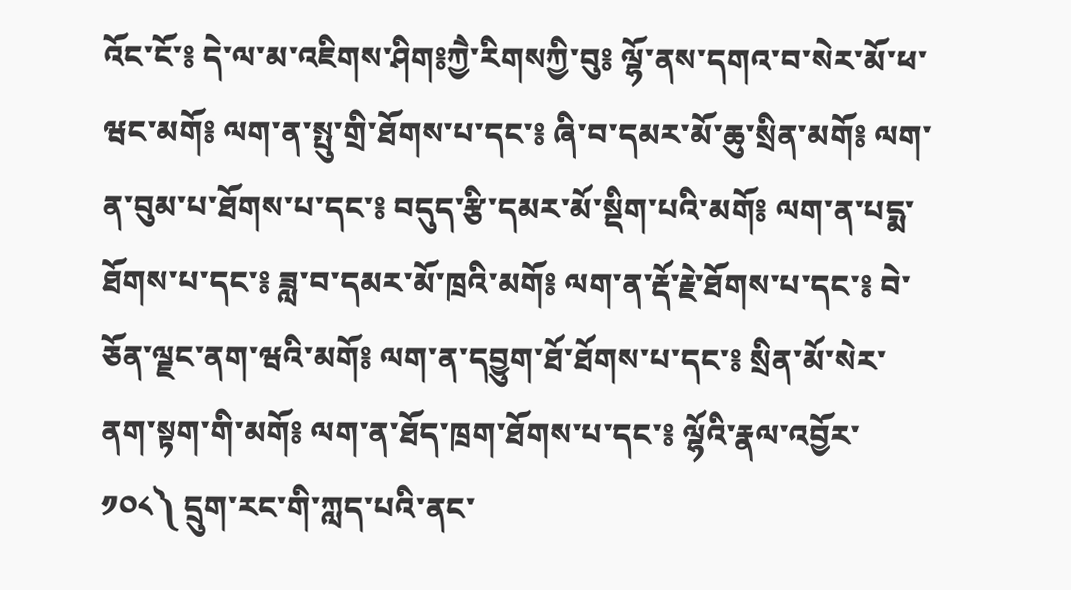འོང་ངོ་༔ དེ་ལ་མ་འཇིགས་ཤིག༔ཀྱཻ་རིགསཀྱི་བུ༔ ལྷོ་ནས་དགའ་བ་སེར་མོ་ཕ་ཝང་མགོ༔ ལག་ན་སྤུ་གྲི་ཐོགས་པ་དང་༔ ཞི་བ་དམར་མོ་ཆུ་སྲིན་མགོ༔ ལག་ན་བུམ་པ་ཐོགས་པ་དང་༔ བདུད་རྩི་དམར་མོ་སྡིག་པའི་མགོ༔ ལག་ན་པདྨ་ཐོགས་པ་དང་༔ ཟླ་བ་དམར་མོ་ཁྲའི་མགོ༔ ལག་ན་རྡོ་རྗེ་ཐོགས་པ་དང་༔ བེ་ཅོན་ལྗང་ནག་ཝའི་མགོ༔ ལག་ན་དབྱུག་ཐོ་ཐོགས་པ་དང་༔ སྲིན་མོ་སེར་ནག་སྟག་གི་མགོ༔ ལག་ན་ཐོད་ཁྲག་ཐོགས་པ་དང་༔ ལྷོའི་རྣལ་འབྱོར་
༡༠༨༽ དྲུག་རང་གི་ཀླད་པའི་ནང་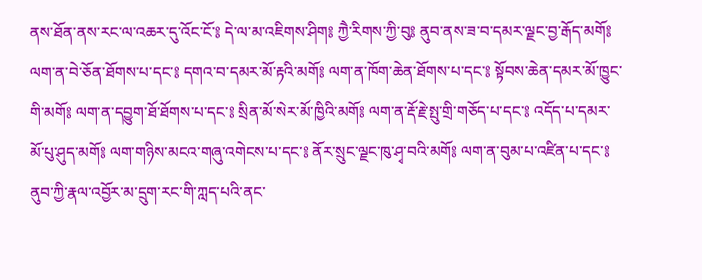ནས་ཐོན་ནས་རང་ལ་འཆར་དུ་འོང་ངོ་༔ དེ་ལ་མ་འཇིགས་ཤིག༔ ཀྱཻ་རིགས་ཀྱི་བུ༔ ནུབ་ནས་ཟ་བ་དམར་ལྗང་བྱ་རྒོད་མགོ༔ ལག་ན་བེ་ཅོན་ཐོགས་པ་དང་༔ དགའ་བ་དམར་མོ་རྟའི་མགོ༔ ལག་ན་ཁོག་ཆེན་ཐོགས་པ་དང་༔ སྟོབས་ཆེན་དམར་མོ་ཁྱུང་གི་མགོ༔ ལག་ན་དབྱུག་ཐོ་ཐོགས་པ་དང་༔ སྲིན་མོ་སེར་མོ་ཁྱིའི་མགོ༔ ལག་ན་རྡོ་རྗེ་སྤུ་གྲི་གཅོད་པ་དང་༔ འདོད་པ་དམར་མོ་པུ་ཤུད་མགོ༔ ལག་གཉིས་མངའ་གཞུ་འགེངས་པ་དང་༔ ནོར་སྲུང་ལྗང་ཁུ་ཤྭ་བའི་མགོ༔ ལག་ན་བུམ་པ་འཛིན་པ་དང་༔ ནུབ་ཀྱི་རྣལ་འབྱོར་མ་དྲུག་རང་གི་ཀླད་པའི་ནང་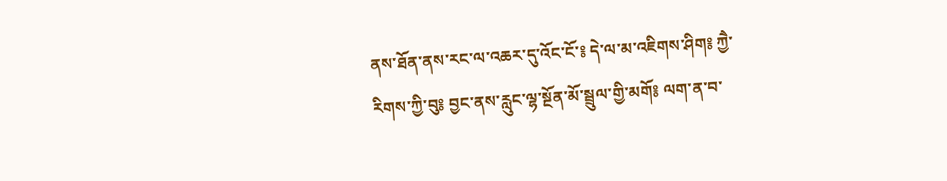ནས་ཐོན་ནས་རང་ལ་འཆར་དུ་འོང་ངོ་༔ དེ་ལ་མ་འཇིགས་ཤིག༔ ཀྱཻ་རིགས་ཀྱི་བུ༔ བྱང་ནས་རླུང་ལྷ་སྔོན་མོ་སྦྲུལ་གྱི་མགོ༔ ལག་ན་བ་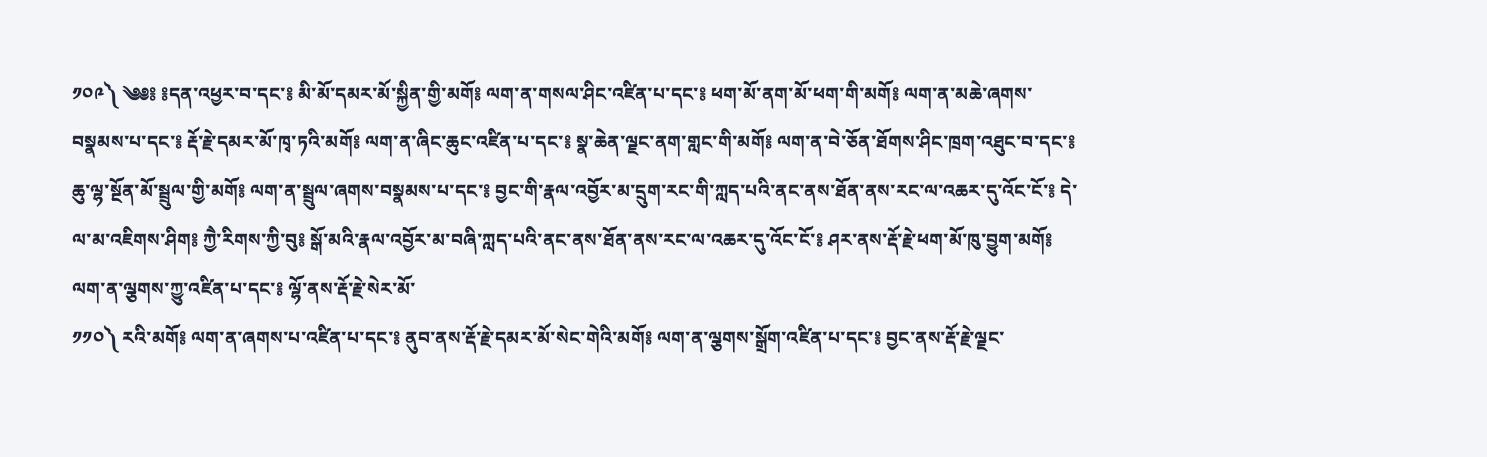༡༠༩༽ ༄༅༔ ༔དན་འཕྱར་བ་དང་༔ མི་མོ་དམར་མོ་སྐྱིན་གྱི་མགོ༔ ལག་ན་གསལ་ཤིང་འཛིན་པ་དང་༔ ཕག་མོ་ནག་མོ་ཕག་གི་མགོ༔ ལག་ན་མཆེ་ཞགས་བསྣམས་པ་དང་༔ རྡོ་རྗེ་དམར་མོ་ཁྭ་ཏའི་མགོ༔ ལག་ན་ཞིང་ཆུང་འཛིན་པ་དང་༔ སྣ་ཆེན་ལྗང་ནག་གླང་གི་མགོ༔ ལག་ན་བེ་ཅོན་ཐོགས་ཤིང་ཁྲག་འཐུང་བ་དང་༔ ཆུ་ལྷ་སྔོན་མོ་སྦྲུལ་གྱི་མགོ༔ ལག་ན་སྦྲུལ་ཞགས་བསྣམས་པ་དང་༔ བྱང་གི་རྣལ་འབྱོར་མ་དྲུག་རང་གི་ཀླད་པའི་ནང་ནས་ཐོན་ནས་རང་ལ་འཆར་དུ་འོང་ངོ་༔ དེ་ལ་མ་འཇིགས་ཤིག༔ ཀྱཻ་རིགས་ཀྱི་བུ༔ སྒོ་མའི་རྣལ་འབྱོར་མ་བཞི་ཀླད་པའི་ནང་ནས་ཐོན་ནས་རང་ལ་འཆར་དུ་འོང་ངོ་༔ ཤར་ནས་རྡོ་རྗེ་ཕག་མོ་ཁུ་བྱུག་མགོ༔ ལག་ན་ལྕགས་ཀྱུ་འཛིན་པ་དང་༔ ལྷོ་ནས་རྡོ་རྗེ་སེར་མོ་
༡༡༠༽ རའི་མགོ༔ ལག་ན་ཞགས་པ་འཛིན་པ་དང་༔ ནུབ་ནས་རྡོ་རྗེ་དམར་མོ་སེང་གེའི་མགོ༔ ལག་ན་ལྕགས་སྒྲོག་འཛིན་པ་དང་༔ བྱང་ནས་རྡོ་རྗེ་ལྗང་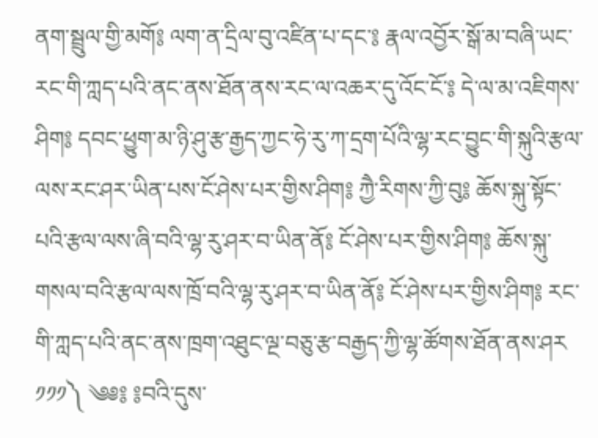ནག་སྦྲུལ་གྱི་མགོ༔ ལག་ན་དྲིལ་བུ་འཛིན་པ་དང་༔ རྣལ་འབྱོར་སྒོ་མ་བཞི་ཡང་རང་གི་ཀླད་པའི་ནང་ནས་ཐོན་ནས་རང་ལ་འཆར་དུ་འོང་ངོ་༔ དེ་ལ་མ་འཇིགས་ཤིག༔ དབང་ཕྱུག་མ་ཉི་ཤུ་རྩ་རྒྱད་ཀྱང་ཧེ་རུ་ཀ་དྲག་པོའི་ལྷ་རང་བྱུང་གི་སྐུའི་རྩལ་ལས་རང་ཤར་ཡིན་པས་ངོ་ཤེས་པར་གྱིས་ཤིག༔ ཀྱཻ་རིགས་ཀྱི་བུ༔ ཆོས་སྐུ་སྟོང་པའི་རྩལ་ལས་ཞི་བའི་ལྷ་རུ་ཤར་བ་ཡིན་ནོ༔ ངོ་ཤེས་པར་གྱིས་ཤིག༔ ཆོས་སྐུ་གསལ་བའི་རྩལ་ལས་ཁྲོ་བའི་ལྷ་རུ་ཤར་བ་ཡིན་ནོ༔ ངོ་ཤེས་པར་གྱིས་ཤིག༔ རང་གི་ཀླད་པའི་ནང་ནས་ཁྲག་འཐུང་ལྔ་བཅུ་རྩ་བརྒྱད་ཀྱི་ལྷ་ཚོགས་ཐོན་ནས་ཤར
༡༡༡༽ ༄༅༔ ༔བའི་དུས་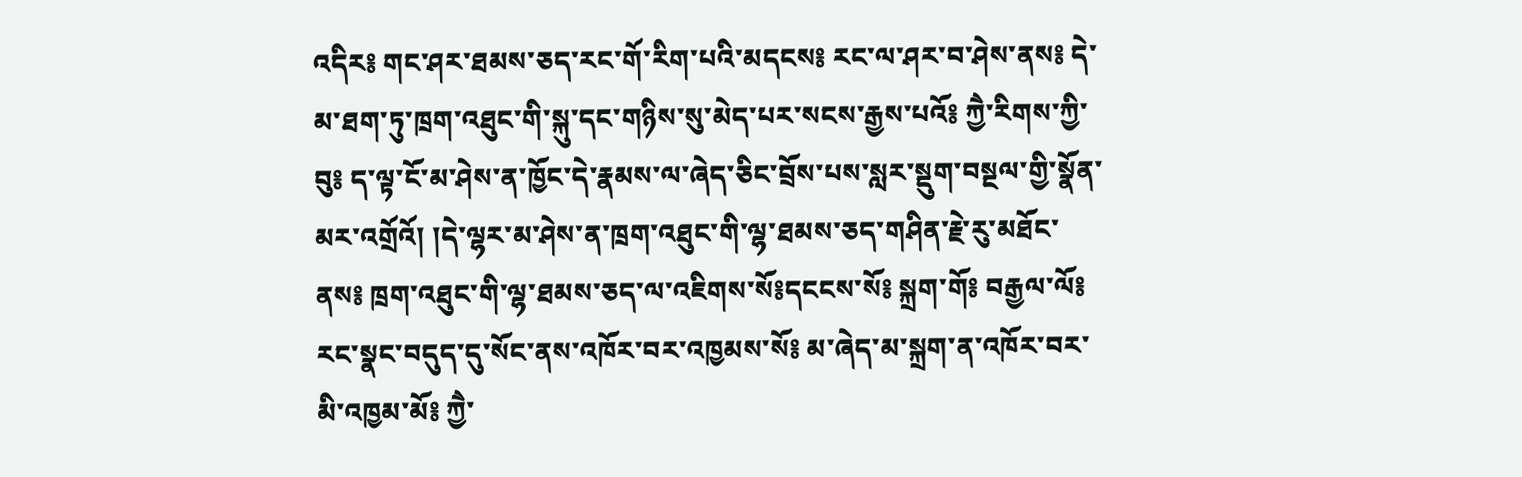འདིར༔ གང་ཤར་ཐམས་ཅད་རང་གོ་རིག་པའི་མདངས༔ རང་ལ་ཤར་བ་ཤེས་ནས༔ དེ་མ་ཐག་ཏུ་ཁྲག་འཐུང་གི་སྐུ་དང་གཉིས་སུ་མེད་པར་སངས་རྒྱས་པའོ༔ ཀྱཻ་རིགས་ཀྱི་བུ༔ ད་ལྟ་ངོ་མ་ཤེས་ན་ཁྱོང་དེ་རྣམས་ལ་ཞེད་ཅིང་བྲོས་པས་སླར་སྡུག་བསྔལ་གྱི་སྣོན་མར་འགྲོའོ། །དེ་ལྷར་མ་ཤེས་ན་ཁྲག་འཐུང་གི་ལྷ་ཐམས་ཅད་གཤིན་རྗེ་རུ་མཐོང་ནས༔ ཁྲག་འཐུང་གི་ལྷ་ཐམས་ཅད་ལ་འཇིགས་སོ༔དངངས་སོ༔ སྐྲག་གོ༔ བརྒྱལ་ལོ༔ རང་སྣང་བདུད་དུ་སོང་ནས་འཁོར་བར་འཁྱམས་སོ༔ མ་ཞེད་མ་སྐྲག་ན་འཁོར་བར་མི་འཁྱམ་མོ༔ ཀྱཻ་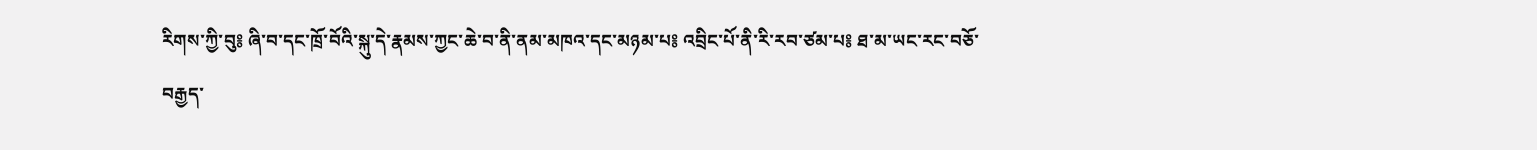རིགས་ཀྱི་བུ༔ ཞི་བ་དང་ཁྲོ་བོའི་སྐུ་དེ་རྣམས་ཀྱང་ཆེ་བ་ནི་ནམ་མཁའ་དང་མཉམ་པ༔ འབྲིང་པོ་ནི་རི་རབ་ཙམ་པ༔ ཐ་མ་ཡང་རང་བཅོ་བརྒྱད་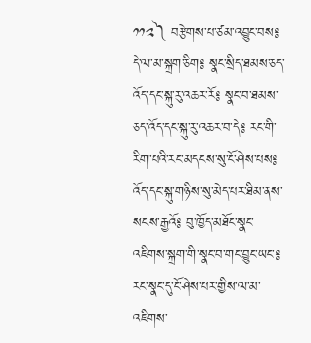༡༡༢༽ བརྩེགས་པ་ཙམ་འབྱུང་བས༔ དེ་ལ་མ་སྐྲག་ཅིག༔ སྣང་སྲིད་ཐམས་ཅད་འོད་དང་སྐུ་རུ་འཆར་རོ༔ སྣང་བ་ཐམས་ཅད་འོད་དང་སྐུ་རུ་འཆར་བ་དེ༔ རང་གི་རིག་པའི་རང་མདངས་སུ་ངོ་ཤེས་པས༔ འོད་དང་སྐུ་གཉིས་སུ་མེད་པར་ཐིམ་ནས་སངས་རྒྱའོ༔ བུ་ཁྱོད་མཐོང་སྣང་འཇིགས་སྐྲག་གི་སྣང་བ་གང་བྱུང་ཡང་༔ རང་སྣང་དུ་ངོ་ཤེས་པར་གྱིས་ལ་མ་འཇིགས་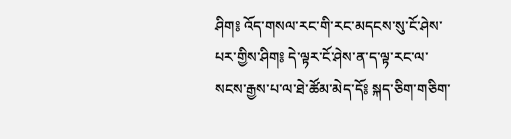ཤིག༔ འོད་གསལ་རང་གི་རང་མདངས་སུ་ངོ་ཤེས་པར་གྱིས་ཤིག༔ དེ་ལྟར་ངོ་ཤེས་ན་ད་ལྟ་རང་ལ་སངས་རྒྱས་པ་ལ་ཐེ་ཚོམ་མེད་དོ༔ སྐད་ཅིག་གཅིག་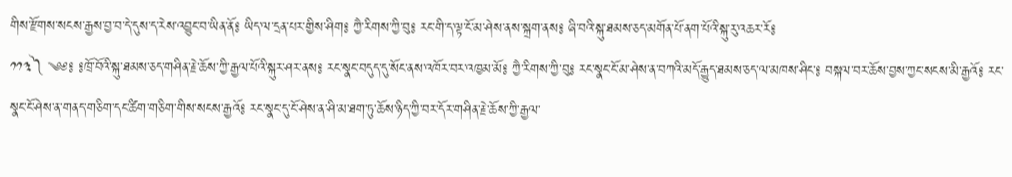གིས་རྫོགས་སངས་རྒྱས་བྱ་བ་དེ་དུས་ད་རེས་འབྱུང་བ་ཡིན་ནོ༔ ཡིད་ལ་དྲན་པར་གྱིས་ཤིག༔ ཀྱཻ་རིགས་ཀྱི་བུ༔ རང་གི་ད་ལྟ་ངོ་མ་ཤེས་ནས་སྐྲག་ནས༔ ཞི་བའི་སྐུ་ཐམས་ཅད་མགོན་པོ་ནག་པོའི་སྐུ་རུ་འཆར་རོ༔
༡༡༣༽ ༄༅༔ ༔ཁྲོ་བོའི་སྐུ་ཐམས་ཅད་གཤིན་རྗེ་ཆོས་ཀྱི་རྒྱལ་པོའི་སྐུར་ཤར་ནས༔ རང་སྣང་བདུད་དུ་སོང་ནས་འཁོར་བར་འཁྱམ་མོ༔ ཀྱཻ་རིགས་ཀྱི་བུ༔ རང་སྣང་ངོ་མ་ཤེས་ན་བཀའི་མདོ་རྒྱུད་ཐམས་ཅད་ལ་མཁས་ཤིང་༔ བསྐལ་བར་ཆོས་བྱས་ཀྱང་སངས་མི་རྒྱའོ༔ རང་སྣང་ངོ་ཤེས་ན་གནད་གཅིག་དང་ཚིག་གཅིག་གིས་སངས་རྒྱའོ༔ རང་སྣང་དུ་ངོ་ཤེས་ན་ཤི་མ་ཐག་ཏུ་ཆོས་ཉིད་ཀྱི་བར་དོར་གཤིན་རྗེ་ཆོས་ཀྱི་རྒྱལ་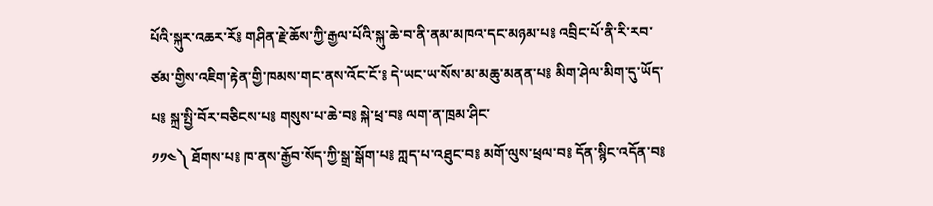པོའི་སྐུར་འཆར་རོ༔ གཤིན་རྗེ་ཆོས་ཀྱི་རྒྱལ་པོའི་སྐུ་ཆེ་བ་ནི་ནམ་མཁའ་དང་མཉམ་པ༔ འབྲིང་པོ་ནི་རི་རབ་ཙམ་གྱིས་འཇིག་རྟེན་གྱི་ཁམས་གང་ནས་འོང་ངོ་༔ དེ་ཡང་ཡ་སོས་མ་མཆུ་མནན་པ༔ མིག་ཤེལ་མིག་དུ་ཡོད་པ༔ སྐྲ་སྤྱི་བོར་བཅིངས་པ༔ གསུས་པ་ཆེ་བ༔ སྐེ་ཕྲ་བ༔ ལག་ན་ཁྲམ་ཤིང་
༡༡༤༽ ཐོགས་པ༔ ཁ་ནས་རྒྱོབ་སོད་ཀྱི་སྒྲ་སྒོག་པ༔ ཀླད་པ་འཐུང་བ༔ མགོ་ལུས་ཕྲལ་བ༔ དོན་སྙིང་འདོན་བ༔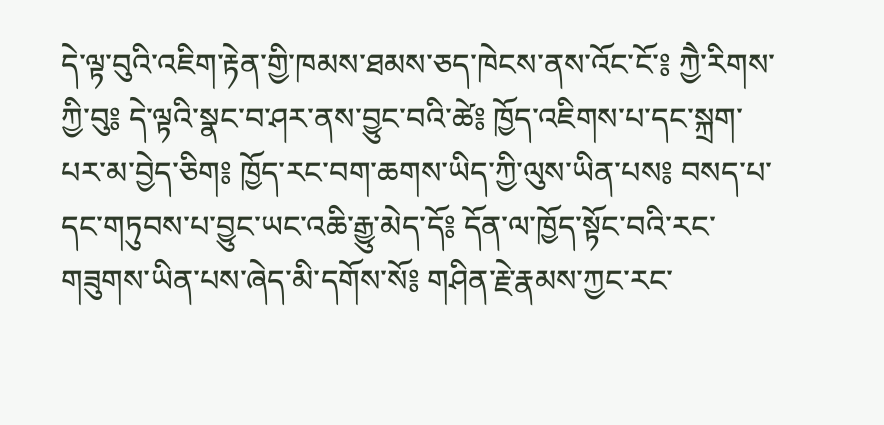དེ་ལྟ་བུའི་འཇིག་རྟེན་གྱི་ཁམས་ཐམས་ཅད་ཁེངས་ནས་འོང་ངོ་༔ ཀྱཻ་རིགས་ཀྱི་བུ༔ དེ་ལྟའི་སྣང་བ་ཤར་ནས་བྱུང་བའི་ཚེ༔ ཁྱོད་འཇིགས་པ་དང་སྐྲག་པར་མ་བྱེད་ཅིག༔ ཁྱོད་རང་བག་ཆགས་ཡིད་ཀྱི་ལུས་ཡིན་པས༔ བསད་པ་དང་གཏུབས་པ་བྱུང་ཡང་འཆི་རྒྱུ་མེད་དོ༔ དོན་ལ་ཁྱོད་སྟོང་བའི་རང་གཟུགས་ཡིན་པས་ཞེད་མི་དགོས་སོ༔ གཤིན་རྗེ་རྣམས་ཀྱང་རང་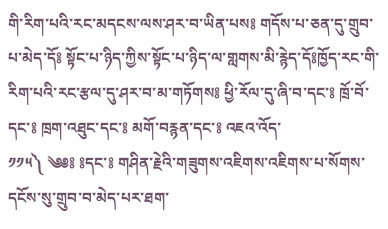གི་རིག་པའི་རང་མདངས་ལས་ཤར་བ་ཡིན་པས༔ གདོས་པ་ཅན་དུ་གྲུབ་པ་མེད་དོ༔ སྟོང་པ་ཉིད་ཀྱིས་སྟོང་པ་ཉིད་ལ་གླགས་མི་རྙེད་དོ༔ཁྱོད་རང་གི་རིག་པའི་རང་རྩལ་དུ་ཤར་བ་མ་གཏོགས༔ ཕྱི་རོལ་དུ་ཞི་བ་དང་༔ ཁྲོ་བོ་དང་༔ ཁྲག་འཐུང་དང་༔ མགོ་བརྙན་དང་༔ འཇའ་འོད་
༡༡༥༽ ༄༅༔ ༔དང་༔ གཤིན་རྗེའི་གཟུགས་འཇིགས་འཇིགས་པ་སོགས་དངོས་སུ་གྲུབ་བ་མེད་པར་ཐག་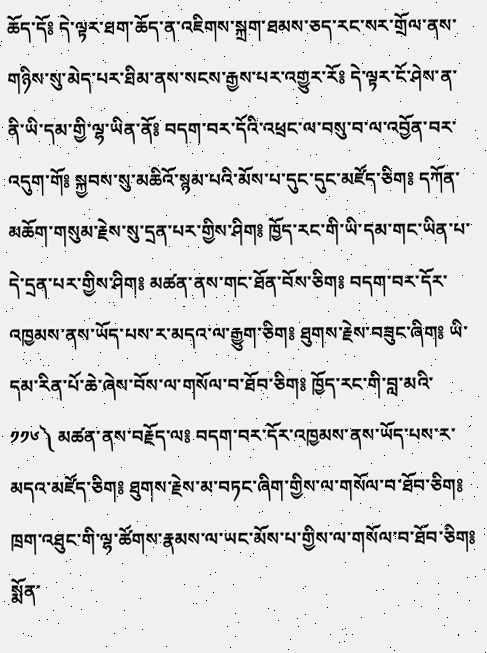ཆོད་དོ༔ དེ་ལྟར་ཐག་ཆོད་ན་འཇིགས་སྐྲག་ཐམས་ཅད་རང་སར་གྲོལ་ནས་གཉིས་སུ་མེད་པར་ཐིམ་ནས་སངས་རྒྱས་པར་འགྱུར་རོ༔ དེ་ལྟར་ངོ་ཤེས་ན་ནི་ཡི་དམ་གྱི་ལྷ་ཡིན་ནོ༔ བདག་བར་དོའི་འཕྲང་ལ་བསུ་བ་ལ་འབྱོན་བར་འདུག་གོ༔ སྐྱབས་སུ་མཆིའོ་སྙམ་པའི་མོས་པ་དུང་དུང་མཛོད་ཅིག༔ དཀོན་མཆོག་གསུམ་རྗེས་སུ་དྲན་པར་གྱིས་ཤིག༔ ཁྱོད་རང་གི་ཡི་དམ་གང་ཡིན་པ་དེ་དྲན་པར་གྱིས་ཤིག༔ མཚན་ནས་གང་ཐོན་བོས་ཅིག༔ བདག་བར་དོར་འཁྱམས་ནས་ཡོད་པས་ར་མདའ་ལ་རྒྱུག་ཅིག༔ ཐུགས་རྗེས་བཟུང་ཞིག༔ ཡི་དམ་རིན་པོ་ཆེ་ཞེས་བོས་ལ་གསོལ་བ་ཐོབ་ཅིག༔ ཁྱོད་རང་གི་བླ་མའི་
༡༡༦༽ མཚན་ནས་བརྗོད་ལ༔ བདག་བར་དོར་འཁྱམས་ནས་ཡོད་པས་ར་མདའ་མཛོད་ཅིག༔ ཐུགས་རྗེས་མ་བཏང་ཞིག་གྱིས་ལ་གསོལ་བ་ཐོབ་ཅིག༔ ཁྲག་འཐུང་གི་ལྷ་ཚོགས་རྣམས་ལ་ཡང་མོས་པ་གྱིས་ལ་གསོལ་བ་ཐོབ་ཅིག༔ སྨོན་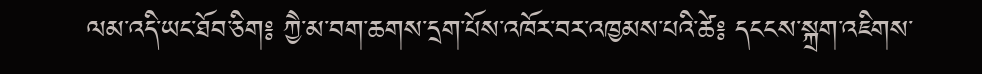ལམ་འདི་ཡང་ཐོབ་ཅིག༔ ཀྱཻ་མ་བག་ཆགས་དྲག་པོས་འཁོར་བར་འཁྱམས་པའི་ཚེ༔ དངངས་སྐྲག་འཇིགས་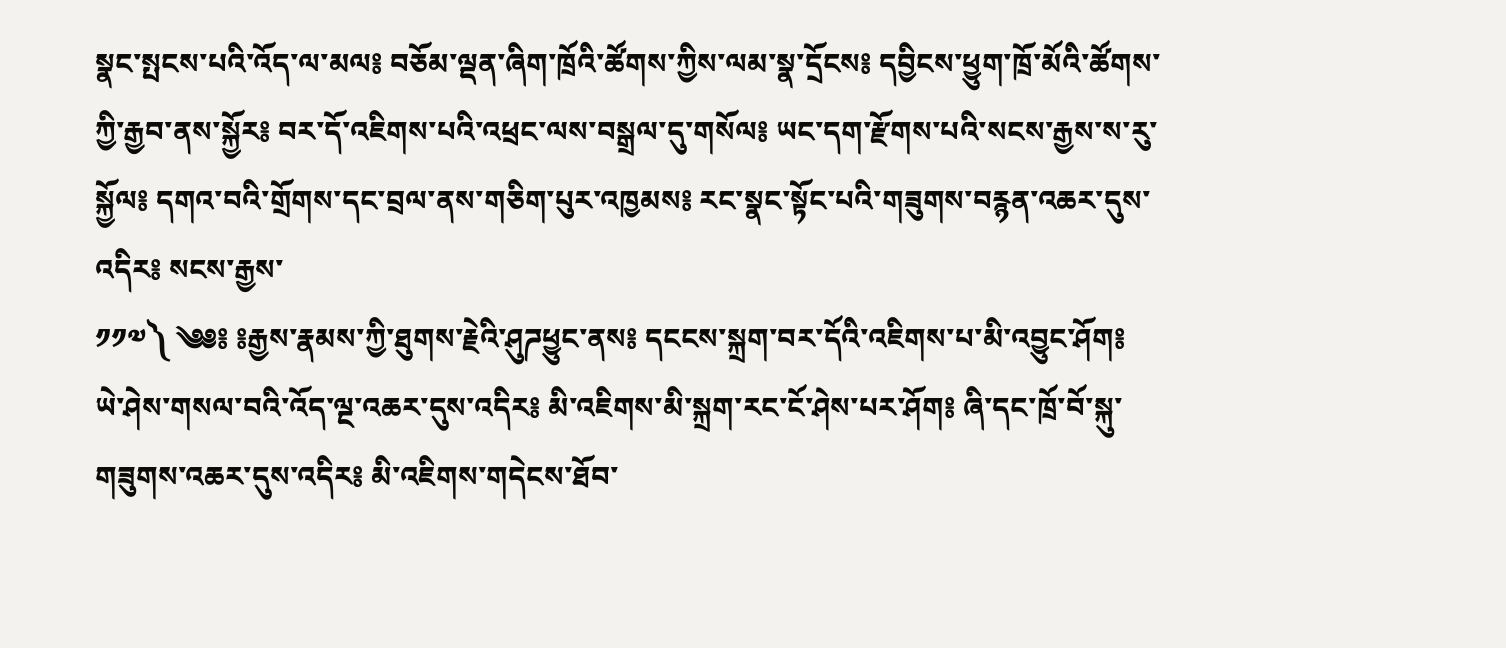སྣང་སྤངས་པའི་འོད་ལ་མལ༔ བཅོམ་ལྡན་ཞིག་ཁྲོའི་ཚོགས་ཀྱིས་ལམ་སྣ་དྲོངས༔ དབྱིངས་ཕྱུག་ཁྲོ་མོའི་ཚོགས་ཀྱི་རྒྱབ་ནས་སྐྱོར༔ བར་དོ་འཇིགས་པའི་འཕྲང་ལས་བསྒྲལ་དུ་གསོལ༔ ཡང་དག་རྫོགས་པའི་སངས་རྒྱས་ས་རུ་སྐྱོལ༔ དགའ་བའི་གྲོགས་དང་བྲལ་ནས་གཅིག་པུར་འཁྱམས༔ རང་སྣང་སྟོང་པའི་གཟུགས་བརྙན་འཆར་དུས་འདིར༔ སངས་རྒྱས་
༡༡༧༽ ༄༅༔ ༔རྒྱས་རྣམས་ཀྱི་ཐུགས་རྗེའི་ཤུཌཕྱུང་ནས༔ དངངས་སྐྲག་བར་དོའི་འཇིགས་པ་མི་འབྱུང་ཤོག༔ ཡེ་ཤེས་གསལ་བའི་འོད་ལྔ་འཆར་དུས་འདིར༔ མི་འཇིགས་མི་སྐྲག་རང་ངོ་ཤེས་པར་ཤོག༔ ཞི་དང་ཁྲོ་བོ་སྐུ་གཟུགས་འཆར་དུས་འདིར༔ མི་འཇིགས་གདེངས་ཐོབ་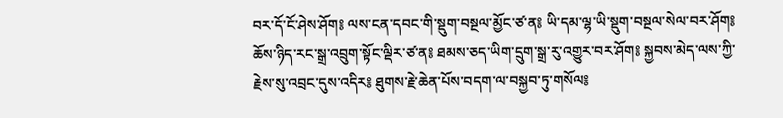བར་དོ་ངོ་ཤེས་ཤོག༔ ལས་ངན་དབང་གི་སྡུག་བསྔལ་མྱོང་ཙ་ན༔ ཡི་དམ་ལྷ་ཡི་སྡུག་བསྔལ་སེལ་བར་ཤོག༔ ཆོས་ཉིད་རང་སྒྲ་འབྲུག་སྟོང་ལྡིར་ཙ་ན༔ ཐམས་ཅད་ཡིག་དྲུག་སྒྲ་རུ་འགྱུར་བར་ཤོག༔ སྐྱབས་མེད་ལས་ཀྱི་རྗེས་སུ་འབྲང་དུས་འདིར༔ ཐུགས་རྗེ་ཆེན་པོས་བདག་ལ་བསྐྱབ་ཏུ་གསོལ༔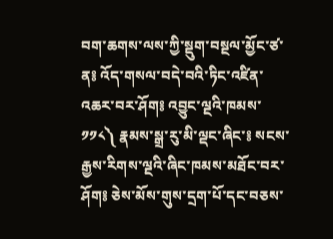བག་ཆགས་ལས་ཀྱི་སྡུག་བསྔལ་མྱོང་ཙ་ན༔ འོད་གསལ་བདེ་བའི་ཏིང་འཛིན་འཆར་བར་ཤོག༔ འབྱུང་ལྔའི་ཁམས་
༡༡༨༽ རྣམས་སྒྲ་རུ་མི་ལྡང་ཞིང་༔ སངས་རྒྱས་རིགས་ལྔའི་ཞིང་ཁམས་མཐོང་བར་ཤོག༔ ཅེས་མོས་གུས་དྲག་པོ་དང་བཅས་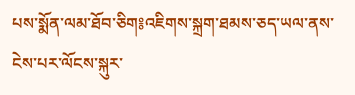པས་སྨོན་ལམ་ཐོབ་ཅིག༔འཇིགས་སྐྲག་ཐམས་ཅད་ཡལ་ནས་ངེས་པར་ལོངས་སྐུར་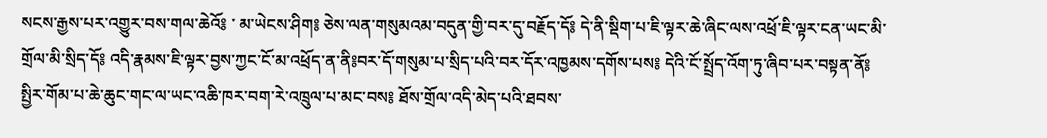སངས་རྒྱས་པར་འགྱུར་བས་གལ་ཆེའོ༔ ་ མ་ཡེངས་ཤིག༔ ཅེས་ལན་གསུམའམ་བདུན་གྱི་བར་དུ་བརྗོད་དོ༔ དེ་ནི་སྡིག་པ་ཇི་ལྟར་ཆེ་ཞིང་ལས་འཕྲོ་ཇི་ལྟར་ངན་ཡང་མི་གྲོལ་མི་སྲིད་དོ༔ འདི་རྣམས་ཇི་ལྟར་བྱས་ཀྱང་ངོ་མ་འཕྲོད་ན་ནི༔བར་དོ་གསུམ་པ་སྲིད་པའི་བར་དོར་འཁྱམས་དགོས་པས༔ དེའི་ངོ་སྤྲོད་འོག་ཏུ་ཞིབ་པར་བསྟན་ནོ༔ སྤྱིར་གོམ་པ་ཆེ་ཆུང་གང་ལ་ཡང་འཆི་ཁར་བག་རེ་འཁྲུལ་པ་མང་བས༔ ཐོས་གྲོལ་འདི་མེད་པའི་ཐབས་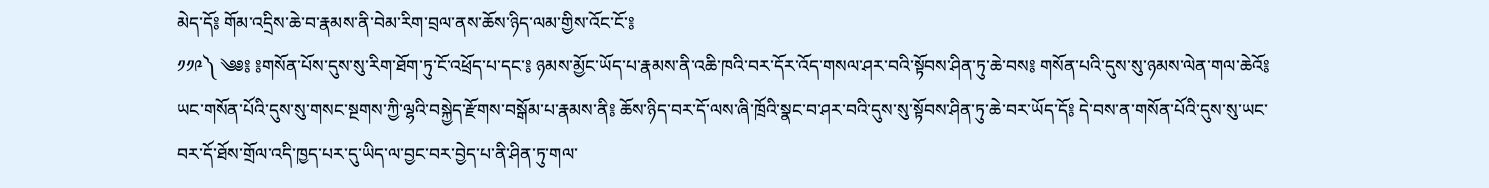མེད་དོ༔ གོམ་འདྲིས་ཆེ་བ་རྣམས་ནི་བེམ་རིག་བྲལ་ནས་ཆོས་ཉིད་ལམ་གྱིས་འོང་ངོ་༔
༡༡༩༽ ༄༅༔ ༔གསོན་པོས་དུས་སུ་རིག་ཐོག་ཏུ་ངོ་འཕྲོད་པ་དང་༔ ཉམས་མྱོང་ཡོད་པ་རྣམས་ནི་འཆི་ཁའི་བར་དོར་འོད་གསལ་ཤར་བའི་སྟོབས་ཤིན་ཏུ་ཆེ་བས༔ གསོན་པའི་དུས་སུ་ཉམས་ལེན་གལ་ཆེའོ༔ ཡང་གསོན་པོའི་དུས་སུ་གསང་སྔགས་ཀྱི་ལྷའི་བསྐྱེད་རྫོགས་བསྒོམ་པ་རྣམས་ནི༔ ཆོས་ཉིད་བར་དོ་ལས་ཞི་ཁྲོའི་སྣང་བ་ཤར་བའི་དུས་སུ་སྟོབས་ཤིན་ཏུ་ཆེ་བར་ཡོད་དོ༔ དེ་བས་ན་གསོན་པོའི་དུས་སུ་ཡང་བར་དོ་ཐོས་གྲོལ་འདི་ཁྱད་པར་དུ་ཡིད་ལ་བྱང་བར་བྱེད་པ་ནི་ཤིན་ཏུ་གལ་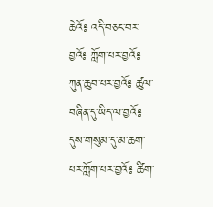ཆེའོ༔ འདི་བཅང་བར་བྱའོ༔ ཀློག་པར་བྱའོ༔ ཀུན་ཆུབ་པར་བྱའོ༔ ཚུལ་བཞིན་དུ་ཡིད་ལ་བྱའོ༔ དུས་གསུམ་དུ་མ་ཆག་པར་ཀློག་པར་བྱའོ༔ ཚིག་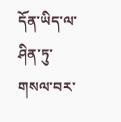དོན་ཡིད་ལ་ཤིན་ཏུ་གསལ་བར་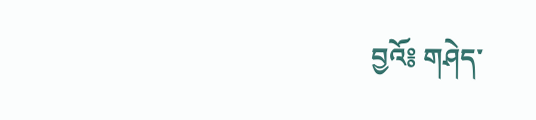བྱའོ༔ གཤེད་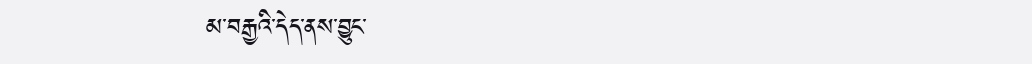མ་བརྒྱའི་དེད་ནས་བྱུང་